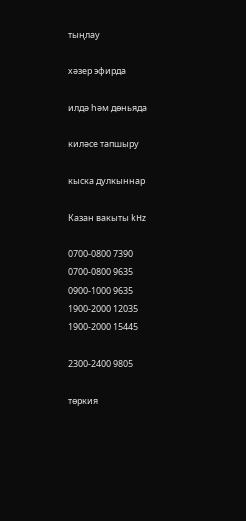тыңлау

хәзер эфирда

илдә һәм дөньяда

киләсе тапшыру

кыска дулкыннар

Казан вакыты kHz

0700-0800 7390
0700-0800 9635
0900-1000 9635
1900-2000 12035
1900-2000 15445

2300-2400 9805

төркия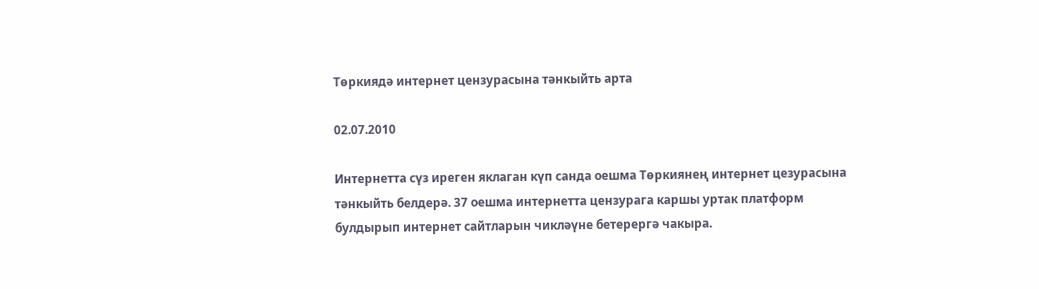Төркиядә интернет цензурасына тәнкыйть арта

02.07.2010

Интернетта сүз иреген яклаган күп санда оешма Төркиянең интернет цезурасына тәнкыйть белдерә. 37 оешма интернетта цензурага каршы уртак платформ булдырып интернет сайтларын чикләүне бетерергә чакыра.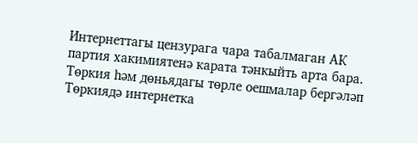Интернеттагы цензурага чара табалмаган АК партия хакимиятенә карата тәнкыйть арта бара. Төркия һәм дөньядагы төрле оешмалар бергәләп Төркиядә интернетка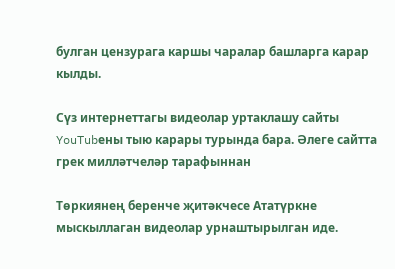булган цензурага каршы чаралар башларга карар кылды.

Сүз интернеттагы видеолар уртаклашу сайты YouTubены тыю карары турында бара. Әлеге сайтта грек милләтчеләр тарафыннан

Төркиянең беренче җитәкчесе Ататүркне мыскыллаган видеолар урнаштырылган иде.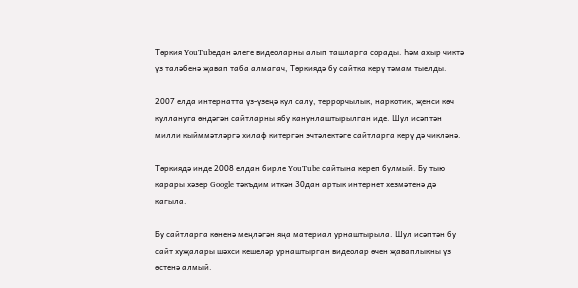Төркия YouTubедан әлеге видеоларны алып ташларга сорады. Һәм ахыр чиктә үз таләбенә җавап таба алмагач, Төркиядә бу сайтка керү тәмам тыелды.

2007 елда интернатта үз-үзеңә кул салу, террорчылык, наркотик, җенси көч куллануга өндәгән сайтларны ябу канунлаштырылган иде. Шул исәптән милли кыйммәтләргә хилаф китергән эчтәлектәге сайтларга керү дә чикләнә.

Төркиядә инде 2008 елдан бирле YouTube сайтына кереп булмый. Бу тыю карары хәзер Google тәкъдим иткән 30дан артык интернет хезмәтенә дә кагыла.

Бу сайтларга көненә меңләгән яңа материал урнаштырыла. Шул исәптән бу сайт хуҗалары шәхси кешеләр урнаштырган видеолар өчен җаваплыкны үз өстенә алмый.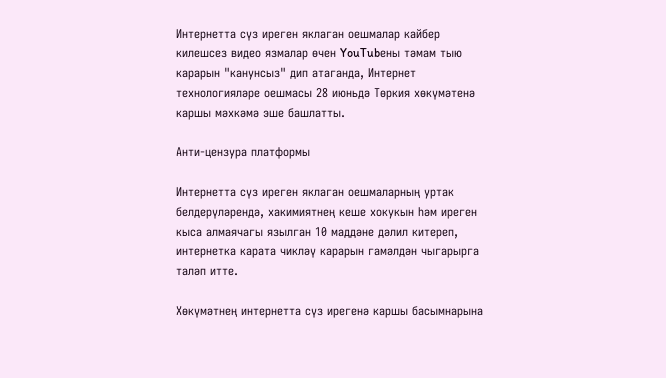Интернетта сүз иреген яклаган оешмалар кайбер килешсез видео язмалар өчен YouTubены тәмам тыю карарын "канунсыз" дип атаганда, Интернет технологияләре оешмасы 28 июньдә Төркия хөкүмәтенә каршы мәхкәмә эше башлатты.

Анти-цензура платформы

Интернетта сүз иреген яклаган оешмаларның уртак белдерүләрендә, хакимиятнең кеше хокукын һәм иреген кыса алмаячагы язылган 10 маддәне дәлил китереп, интернетка карата чикләү карарын гамәлдән чыгарырга таләп итте.

Хөкүмәтнең интернетта сүз ирегенә каршы басымнарына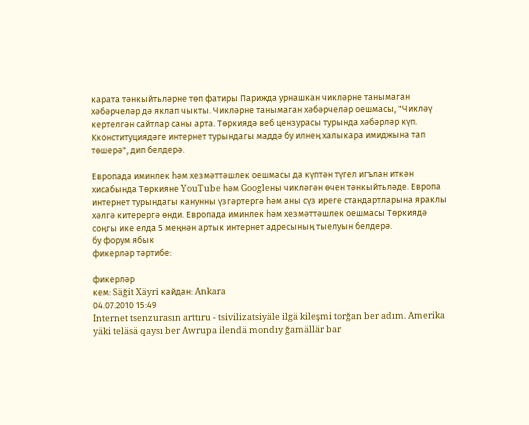карата тәнкыйтьләрне төп фатиры Парижда урнашкан чикләрне танымаган хәбәрчеләр дә яклап чыкты. Чикләрне танымаган хәбәрчеләр оешмасы, "Чикләү кертелгән сайтлар саны арта. Төркиядә веб цензурасы турында хәбәрләр күп. Kконституциядәге интернет турындагы маддә бу илнең халыкара имиджына тап төшерә", дип белдерә.

Европада иминлек һәм хезмәттәшлек оешмасы да күптән түгел игълан иткән хисабында Төркияне YouTube һәм Googleны чикләгән өчен тәнкыйтьләде. Европа интернет турындагы канунны үзгәртергә һәм аны сүз иреге стандартларына яраклы хәлгә китерергә өнди. Европада иминлек һәм хезмәттәшлек оешмасы Төркиядә соңгы ике елда 5 меңнән артык интернет адресының тыелуын белдерә.
бу форум ябык
фикерләр тәртибе:

фикерләр
кем: Säğit Xäyri кайдан: Ankara
04.07.2010 15:49
Internet tsenzurasın arttıru - tsivilizatsiyäle ilgä kileşmi torğan ber adım. Amerika yäki teläsä qaysı ber Awrupa ilendä mondıy ğamällär bar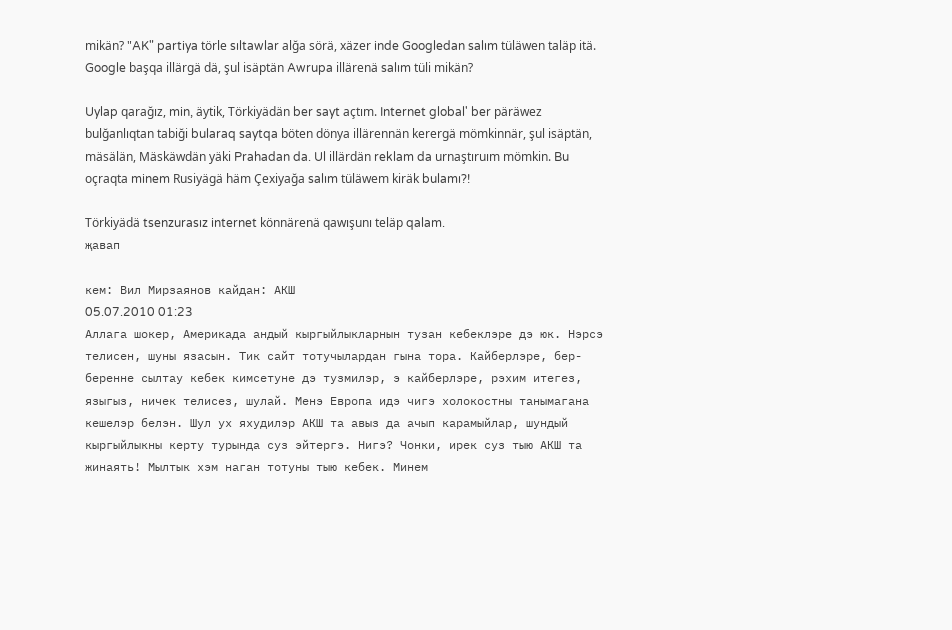mikän? "AK" partiya törle sıltawlar alğa sörä, xäzer inde Googledan salım tüläwen taläp itä. Google başqa illärgä dä, şul isäptän Awrupa illärenä salım tüli mikän?

Uylap qarağız, min, äytik, Törkiyädän ber sayt açtım. Internet global' ber päräwez bulğanlıqtan tabiği bularaq saytqa böten dönya illärennän kerergä mömkinnär, şul isäptän, mäsälän, Mäskäwdän yäki Prahadan da. Ul illärdän reklam da urnaştıruım mömkin. Bu oçraqta minem Rusiyägä häm Çexiyağa salım tüläwem kiräk bulamı?!

Törkiyädä tsenzurasız internet könnärenä qawışunı teläp qalam.
җавап

кем: Вил Мирзаянов кайдан: АКШ
05.07.2010 01:23
Аллага шокер, Америкада андый кыргыйлыкларнын тузан кебеклэре дэ юк. Нэрсэ телисен, шуны язасын. Тик сайт тотучылардан гына тора. Кайберлэре, бер-беренне сылтау кебек кимсетуне дэ тузмилэр, э кайберлэре, рэхим итегез, языгыз, ничек телисез, шулай. Менэ Европа идэ чигэ холокостны танымагана кешелэр белэн. Шул ух яхудилэр АКШ та авыз да ачып карамыйлар, шундый кыргыйлыкны керту турында суз эйтергэ. Нигэ? Чонки, ирек суз тыю АКШ та жинаять! Мылтык хэм наган тотуны тыю кебек. Минем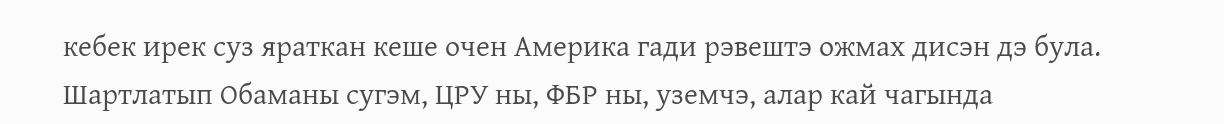кебек ирек суз яраткан кеше очен Америка гади рэвештэ ожмах дисэн дэ була. Шартлатып Обаманы сугэм, ЦРУ ны, ФБР ны, уземчэ, алар кай чагында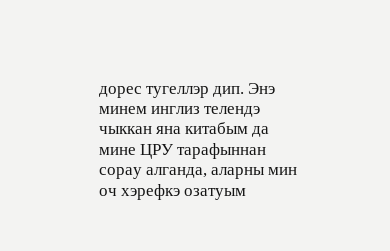дорес тугеллэр дип. Энэ минем инглиз телендэ чыккан яна китабым да мине ЦРУ тарафыннан сорау алганда, аларны мин оч хэрефкэ озатуым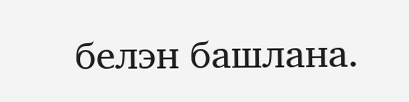белэн башлана.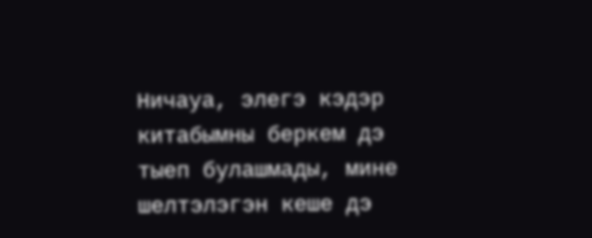Ничауа, элегэ кэдэр китабымны беркем дэ тыеп булашмады, мине шелтэлэгэн кеше дэ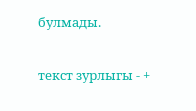булмады.

текст зурлыгы - +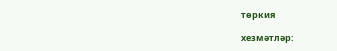төркия

хезмәтләр: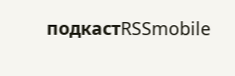подкастRSSmobile